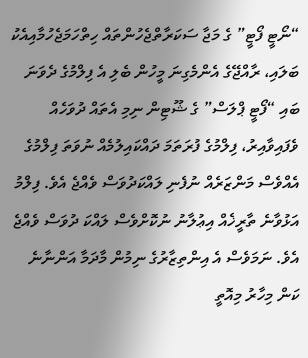“ނޯޓީ ފޯޓީ” ގެ މަޖާ ސަކަރާތްޖެހުންތައް ހިތްހަމަޖެހުމާއިއެކު ބަލައި، ރާއްޖޭގެ އެންމެގިނަ މީހުން ބެލި އެ ފިލްމުގެ ދެވަނަ ބައި “ފޯޓީ ޕްލަސް” ގެ ޝޫޓިން ނިމި އެތައް ދުވަހެއް ވެފައިވާއިރު، ފިލްމުގެ ފުރަތަމަ ދައްކައިލުމެއް ނުވަތަ ފިލްމުގެ އެއްވެސް މަންޒަރެއް ނުފެނި ލައްކަދުވަސް ވެއްޖެ އެވެ. ފިލްމު އަޅުވާނެ ތާރީޚެއް އިޢުލާނު ނުކޮށްވެސް ލައްކަ ދުވަސް ވެއްޖެ އެވެ. ނަމަވެސް އެ އިންތިޒާރުގެ ނިމުން މާދަމާ އަންނާނެ ކަން މިހާރު މިއޮތީ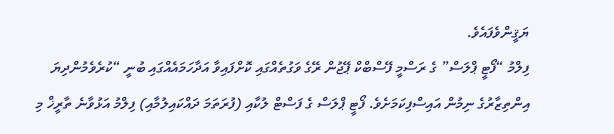ޔަޤީންވެފައެވެ.
ފިލްމު “ފޯޓީ ޕްލަސް” ގެ ރަސްމީ ފޭސްބްކް ޕޭޖުން ރޭގެ ވަގުތެއްގައި ކޮށްފައިވާ އަދާހަމައެއްގައި ބުނީ “ކުރެވެމުންދިޔަ އިންތިޒާރުގެ ނިމުން އައިސްފިކަމަށެވެ. ފޯޓީ ޕްލަސް ގެ ފަސްޓް ލުކާއި (ފުރަތަމަ ދައްކައިލުމާއި) ފިލްމު އަޅުވާނެ ތާރީޚް މި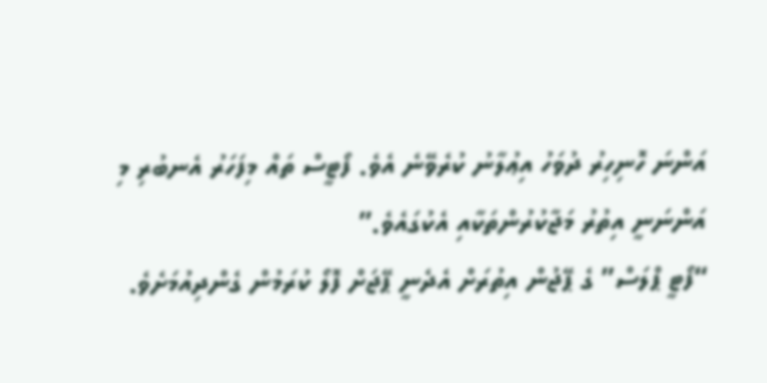އަންނަ ހޮނިހިރު ދުވަހު އިޢުލާނު ކުރެވޭނެ އެވެ. ފޯޓީސް ތައް މިފަހަރު އެނބުރި މި އަންނަނީ އިތުރު މަޖާކުރުންތަކާއި އެކުގައެވެ.”
“ފޯޓީ ޕްލަސް” ގެ ޕޭޖުން އިތުރަށް އެދެނީ ޕޭޖަށް ފޮލޯ ކުރަމުން ގެންދިއުމަށެވެ.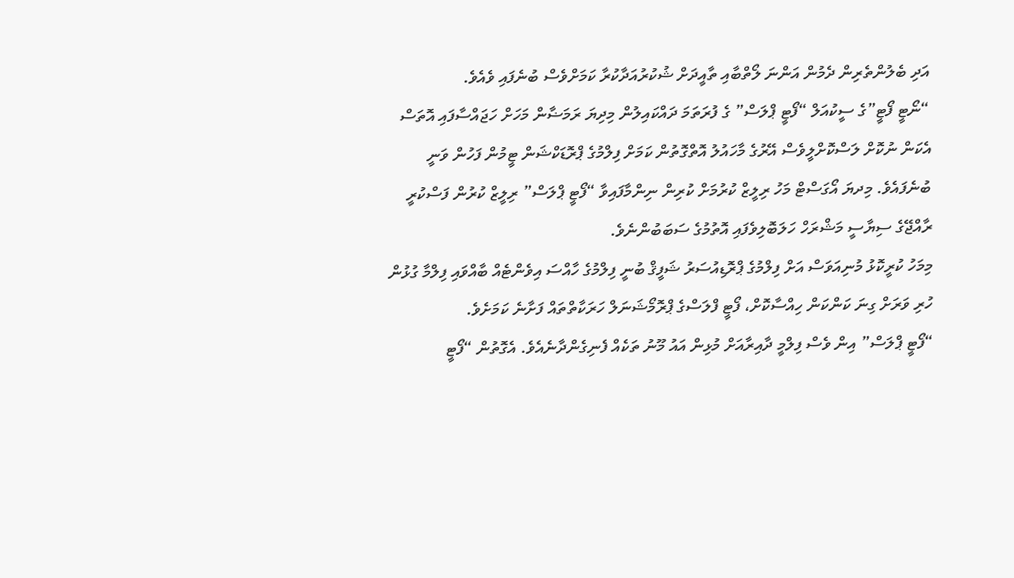އަދި ބެލުންތެރިން ދެމުން އަންނަ ލޯތްބާއި ތާއީދަށް ޝުކުރުއަދާކުރާ ކަމަށްވެސް ބުނެފައި ވެއެވެ.
“ނޯޓީ ފޯޓީ”ގެ ސީކުއަލް “ފޯޓީ ޕްލަސް” ގެ ފުރަތަމަ ދައްކައިލުން މިދިޔަ ރަމަޟާން މަހަށް ހަޖައްސާފައި އޮތަސް އެކަން ނުކޮށް ލަސްކޮށްލީވެސް އޭރުގެ މާހައުލު އޮތްގޮތުން ކަމަށް ފިލްމުގެ ޕްރޮޑަކްޝަން ޓީމުން ފަހުން ވަނީ ބުނެފައެވެ. މިދޔަ އޯގަސްޓް މަހު ރިލީޒް ކުރުމަށް ކުރިން ނިންމާފައިވާ “ފޯޓީ ޕްލަސް” ރިލީޒް ކުރުން ފަސްކުރީ ރާއްޖޭގެ ސިޔާސީ މަޝްރަހް ހަލަބޮލިވެފައި އޮތުމުގެ ސަބަބުންނެވެ.
މިމަހު ކުރީކޮޅު މުނިއަވަސް އަށް ފިލްމުގެ ޕްރޮޑިއުސަރު ޝަފީޤް ބުނީ ފިލްމުގެ ހާއްސަ އިވެންޓެއް ބާއްވައި ފިލްމާ ގުޅުން ހުރި ވަރަށް ގިނަ ކަންކަން ހިއްސާކޮށް، ފޯޓީ ފްލަސްގެ ޕްރޮމޯޝަނަލް ހަރަކާތްތައް ފަށާނެ ކަމަށެވެ.
“ފޯޓީ ޕްލަސް” އިން ވެސް ފިލްމީ ދާއިރާއަށް މުޅިން އައު މޫނު ތަކެއް ފެނިގެންދާނެއެވެ. އެގޮތުން “ފޯޓީ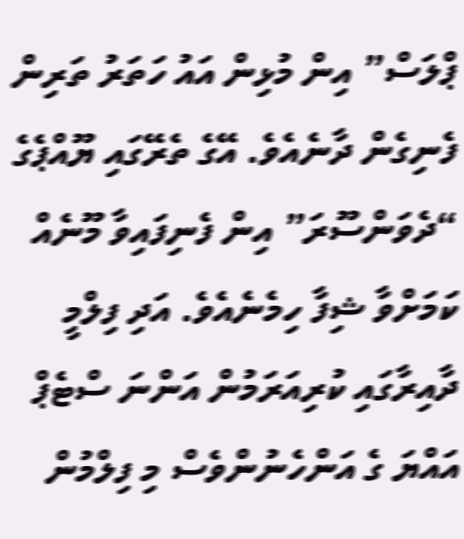ޕްލަސް” އިން މުޅިން އައު ހަތަރު ތަރިން ފެނިގެން ދާނެއެވެ. އޭގެ ތެރޭގައި ޔޫއްޕެގެ “ދެވަންސޫރަ” އިން ފެނިފައިވާ މޫނެއް ކަމަށްވާ ޝިފާ ހިމެނެއެވެ. އަދި ފިލްމީ ދާއިރާގައި ކުރިއަރަމުން އަންނަ ސްޓެޕް އައްޔަ ގެ އަންހެނުންވެސް މި ފިލްމުން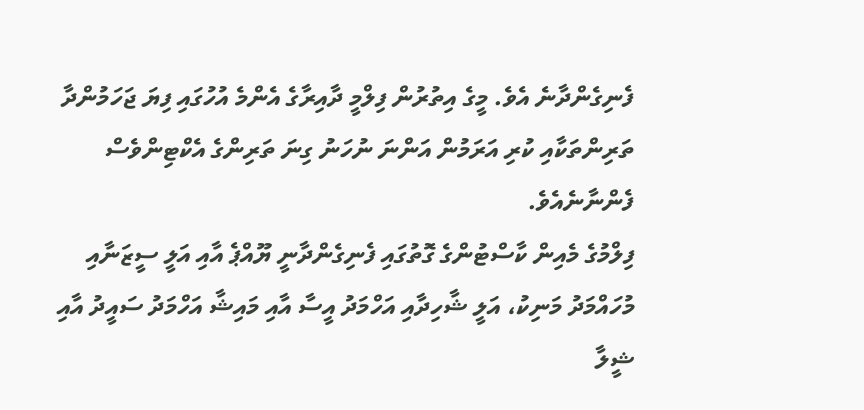ފެނިގެންދާނެ އެވެ. މީގެ އިތުރުން ފިލްމީ ދާއިރާގެ އެންމެ އުހުގައި ފިޔަ ޖަހަމުންދާ ތަރިންތަކާއި ކުރި އަރަމުން އަންނަ ނުހަނު ގިނަ ތަރިންގެ އެކްޓިންވެސް ފެންނާނެއެވެ.
ފިލްމުގެ މެއިން ކާސްޓުންގެ ގޮތުގައި ފެނިގެންދާނީ ޔޫއްޕެ އާއި އަލީ ސީޒަނާއި މުހައްމަދު މަނިކު، އަލީ ޝާހިދާއި އަހްމަދު އީސާ އާއި މައިޝާ އަހްމަދު ސައީދު އާއި ޝީލާ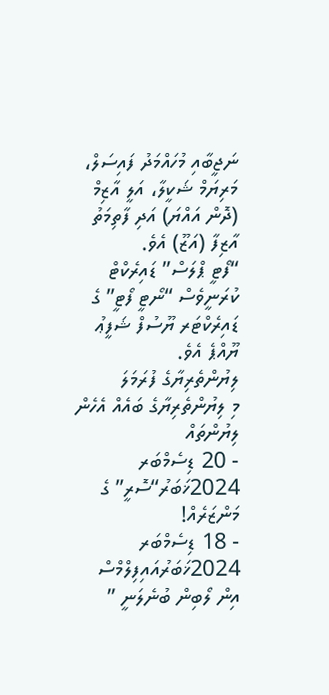ނަޖީބާއި މުހައްމަދު ފައިސަލް، މަރިޔަމް ޝަކީލާ، އަލީ އާޒިމް (ދޮން އައްޔަ) އަދި ފާތިމަތު އާޒިފާ (އަޒޫ) އެވެ.
“ފޯޓީ ޕްލަސް” ޑައިރެކްޓް ކުރަނީވެސް “ނޯޓީ ފޯޓީ” ގެ ޑައިރެކްޓަރ ޔޫސުފް ޝަފީޢު ޔޫއްޕެ އެވެ.
ލިޔުންތެރިޔާގެ ފުރަމަލަ
މި ލިޔުންތެރިޔާގެ ބައެއް އެހެން ލިޔުންތައް
- 20 ޑިސެމްބަރ 2024ޚަބަރު“ސޮރީ” ގެ މަންޒަރެއް!
- 18 ޑިސެމްބަރ 2024ޚަބަރުއައިފިލްމްސް އިން ލޯބިން ބުނެލަނީ ”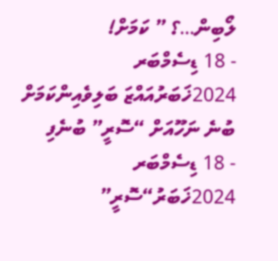ލޯބިން…؟ ” ކަމަށް!
- 18 ޑިސެމްބަރ 2024ޚަބަރުއައްޒަ ބަލިވެއިންކަމަށް ބުނެ ނަހޫއަށް “ސޮރީ” ބުނެފި
- 18 ޑިސެމްބަރ 2024ޚަބަރު“ސޮރީ”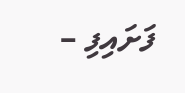ފަށައިފި –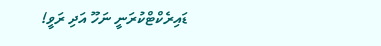ޑައިރެކްޓްކުރަނީ ނަހޫ އަދި ރަވީ!